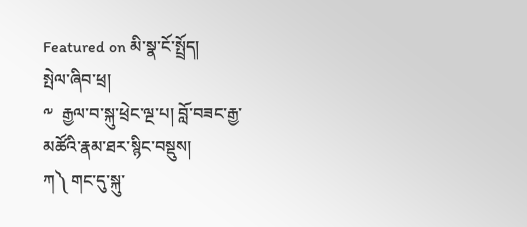Featured on མི་སྣ་ངོ་སྤྲོད།
སྤེལ་ཞིབ་ཕྲ།
༸  རྒྱལ་བ་སྐུ་ཕྲེང་ལྔ་པ། བློ་བཟང་རྒྱ་མཚོའི་རྣམ་ཐར་སྙིང་བསྡུས།
ཀ༽ གང་དུ་སྐུ་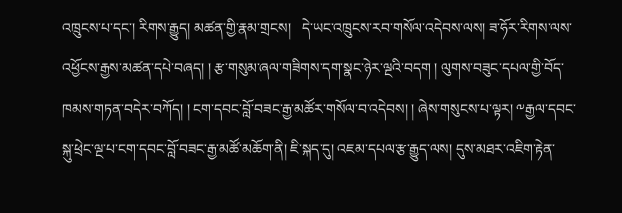འཁྲུངས་པ་དང་། རིགས་རྒྱུད། མཚན་གྱི་རྣམ་གྲངས།   དེ་ཡང་འཁྲུངས་རབ་གསོལ་འདེབས་ལས། ཟ་ཧོར་རིགས་ལས་འཕྱོངས་རྒྱས་མཚན་དཔེ་བཞད། ། རྩ་གསུམ་ཞལ་གཟིགས་དག་སྣང་ཉེར་ལྔའི་བདག ། ལུགས་བཟུང་དཔལ་གྱི་བོད་ཁམས་གཏན་བདེར་བཀོད། ། ངག་དབང་བློ་བཟང་རྒྱ་མཚོར་གསོལ་བ་འདེབས། ། ཞེས་གསུངས་པ་ལྟར། ༸རྒྱལ་དབང་སྐུ་ཕྲེང་ལྔ་པ་ངག་དབང་བློ་བཟང་རྒྱ་མཚོ་མཆོག་ནི། ཇི་སྐད་དུ། འཇམ་དཔལ་རྩ་རྒྱུད་ལས། དུས་མཐར་འཇིག་རྟེན་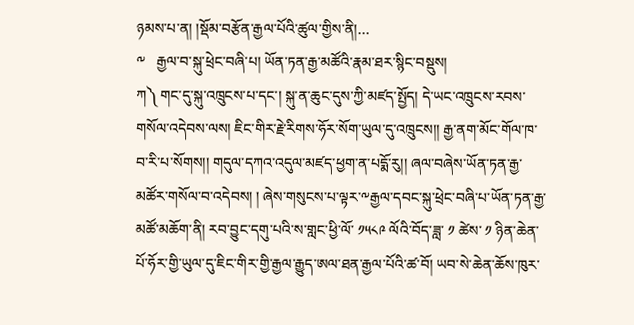ཉམས་པ་ན། །སྡོམ་བརྩོན་རྒྱལ་པོའི་ཚུལ་གྱིས་ནི།…
༸   རྒྱལ་བ་སྐུ་ཕྲེང་བཞི་པ། ཡོན་ཏན་རྒྱ་མཚོའི་རྣམ་ཐར་སྙིང་བསྡུས།
ཀ༽ གང་དུ་སྐུ་འཁྲུངས་པ་དང་། སྐུ་ན་ཆུང་དུས་ཀྱི་མཛད་སྤྱོད། དེ་ཡང་འཁྲུངས་རབས་གསོལ་འདེབས་ལས། ཇིང་གིར་རྗེ་རིགས་ཧོར་སོག་ཡུལ་དུ་འཁྲུངས།། རྒྱ་ནག་མོང་གོལ་ཁ་བ་རི་པ་སོགས།། གདུལ་དཀའ་འདུལ་མཛད་ཕྱག་ན་པདྨོ་རུ།། ཞལ་བཞེས་ཡོན་ཏན་རྒྱ་མཚོར་གསོལ་བ་འདེབས། ། ཞེས་གསུངས་པ་ལྟར་༸རྒྱལ་དབང་སྐུ་ཕྲེང་བཞི་པ་ཡོན་ཏན་རྒྱ་མཚོ་མཆོག་ནི། རབ་བྱུང་དགུ་པའི་ས་གླང་ཕྱི་ལོ་ ༡༥༨༩ ལོའི་བོད་ཟླ་ ༡ ཚེས་ ༡ ཉིན་ཆེན་པོ་ཧོར་གྱི་ཡུལ་དུ་ཇིང་གིར་གྱི་རྒྱལ་རྒྱུད་ཨལ་ཐན་རྒྱལ་པོའི་ཚ་བོ། ཡབ་སེ་ཆེན་ཆོས་ཁུར་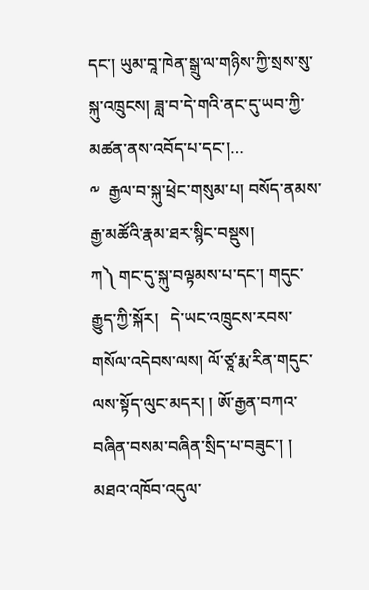དང་། ཡུམ་བཱ་ཁེན་སྒྲུ་ལ་གཉིས་ཀྱི་སྲས་སུ་སྐུ་འཁྲུངས། ཟླ་བ་དེ་གའི་ནང་དུ་ཡབ་ཀྱི་མཚན་ནས་འབོད་པ་དང་།…
༸  རྒྱལ་བ་སྐུ་ཕྲེང་གསུམ་པ། བསོད་ནམས་རྒྱ་མཚོའི་རྣམ་ཐར་སྙིང་བསྡུས།
ཀ༽ གང་དུ་སྐུ་བལྟམས་པ་དང་། གདུང་རྒྱུད་ཀྱི་སྐོར།   དེ་ཡང་འཁྲུངས་རབས་གསོལ་འདེབས་ལས། ལོ་ཙཱ་རྨ་རིན་གདུང་ལས་སྟོད་ལུང་མདར། ། ཨོ་རྒྱན་བཀའ་བཞིན་བསམ་བཞིན་སྲིད་པ་བཟུང་། ། མཐའ་འཁོབ་འདུལ་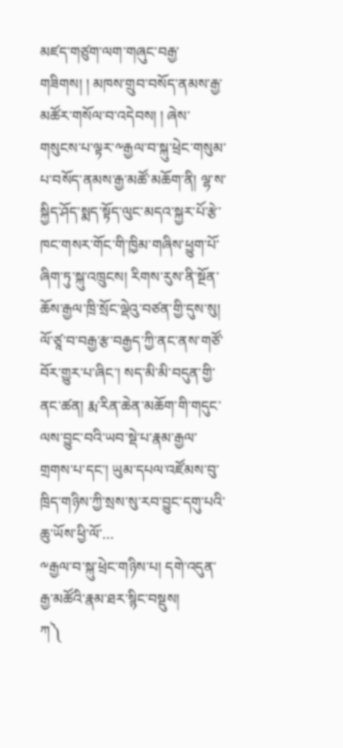མཛད་གཙུག་ལག་གཞུང་བརྒྱ་གཟིགས། ། མཁས་གྲུབ་བསོད་ནམས་རྒྱ་མཚོར་གསོལ་བ་འདེབས། ། ཞེས་གསུངས་པ་ལྟར་༸རྒྱལ་བ་སྐུ་ཕྲེང་གསུམ་པ་བསོད་ནམས་རྒྱ་མཚོ་མཆོག་ནི། ལྷ་ས་སྐྱིད་ཤོད་སྨད་སྟོད་ལུང་མདའ་སྐྱར་པོ་རྩེ་ཁང་གསར་གོང་གི་ཁྱིམ་གཞིས་ཕྱུག་པོ་ཞིག་ཏུ་སྐུ་འཁྲུངས། རིགས་རུས་ནི་སྔོན་ཆོས་རྒྱལ་ཁྲི་སྲོང་ལྡེའུ་བཙན་གྱི་དུས་སུ། ལོ་ཙཱ་བ་བརྒྱ་རྩ་བརྒྱད་ཀྱི་ནང་ནས་གཙོ་བོར་གྱུར་པ་ཞིང་། སད་མི་མི་བདུན་གྱི་ནང་ཚན། རྨ་རིན་ཆེན་མཆོག་གི་གདུང་ལས་བྱུང་བའི་ཡབ་སྡེ་པ་རྣམ་རྒྱལ་གྲགས་པ་དང་། ཡུམ་དཔལ་འཛོམས་བུ་ཁྲིད་གཉིས་ཀྱི་སྲས་སུ་རབ་བྱུང་དགུ་པའི་ཆུ་ཡོས་ཕྱི་ལོ་…
༸རྒྱལ་བ་སྐུ་ཕྲེང་གཉིས་པ། དགེ་འདུན་རྒྱ་མཚོའི་རྣམ་ཐར་སྙིང་བསྡུས།
ཀ༽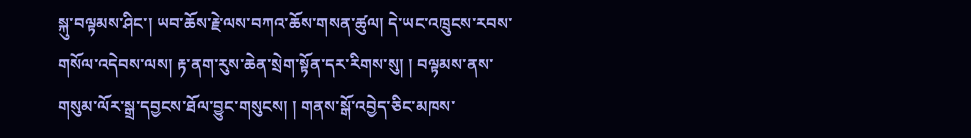སྐུ་བལྟམས་ཤིང་། ཡབ་ཆོས་རྗེ་ལས་བཀའ་ཆོས་གསན་ཚུལ། དེ་ཡང་འཁྲུངས་རབས་གསོལ་འདེབས་ལས། རྟ་ནག་རུས་ཆེན་སྲེག་སྟོན་དར་རིགས་སུ། ། བལྟམས་ནས་གསུམ་ལོར་སྒྲ་དབྱངས་ཐོལ་བྱུང་གསུངས། ། གནས་སྒོ་འབྱེད་ཅིང་མཁས་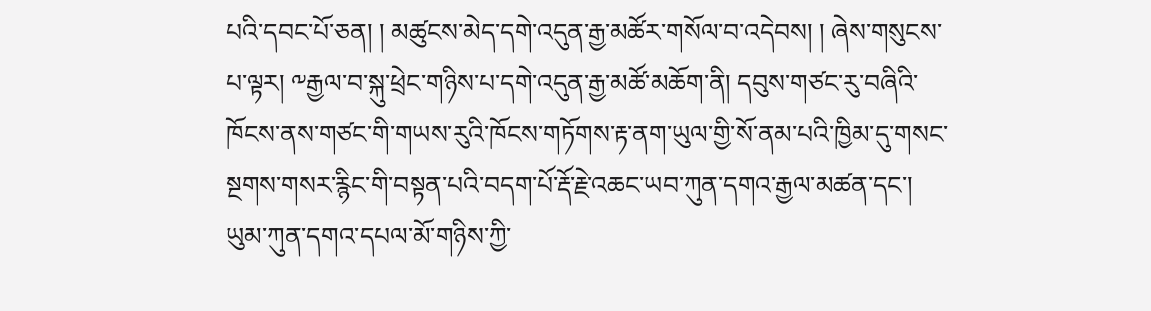པའི་དབང་པོ་ཅན། ། མཚུངས་མེད་དགེ་འདུན་རྒྱ་མཚོར་གསོལ་བ་འདེབས། ། ཞེས་གསུངས་པ་ལྟར། ༸རྒྱལ་བ་སྐུ་ཕྲེང་གཉིས་པ་དགེ་འདུན་རྒྱ་མཚོ་མཆོག་ནི། དབུས་གཙང་རུ་བཞིའི་ཁོངས་ནས་གཙང་གི་གཡས་རུའི་ཁོངས་གཏོགས་རྟ་ནག་ཡུལ་གྱི་སོ་ནམ་པའི་ཁྱིམ་དུ་གསང་སྔགས་གསར་རྙིང་གི་བསྟན་པའི་བདག་པོ་རྡོ་རྗེ་འཆང་ཡབ་ཀུན་དགའ་རྒྱལ་མཚན་དང་། ཡུམ་ཀུན་དགའ་དཔལ་མོ་གཉིས་ཀྱི་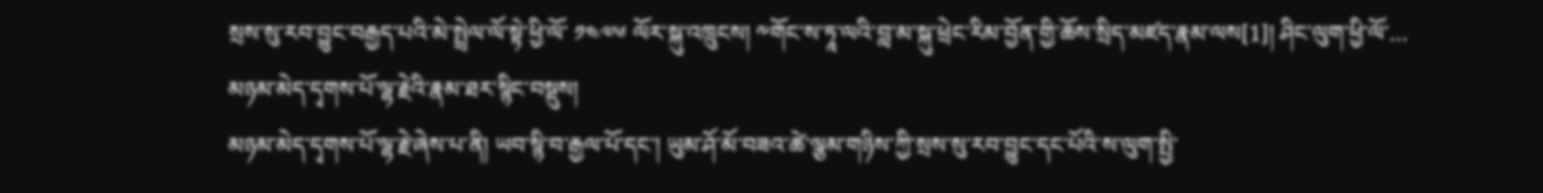སྲས་སུ་རབ་བྱུང་བརྒྱད་པའི་མེ་སྤྲེལ་ལོ་སྟེ་ཕྱི་ལོ་ ༡༤༧༦ ལོར་སྐུ་འཁྲུངས། ༸གོང་ས་ཏཱ་ལའི་བླ་མ་སྐུ་ཕྲེང་རིམ་བྱོན་གྱི་ཆོས་སྲིད་མཛད་རྣམ་ལས[1]། ཤིང་ལུག་ཕྱི་ལོ་…
མཉམ་མེད་དྭགས་པོ་ལྷ་རྗེའི་རྣམ་ཐར་སྙིང་བསྡུས།
མཉམ་མེད་དྭགས་པོ་ལྷ་རྗེ་ཞེས་པ་ནི། ཡབ་སྙི་བ་རྒྱལ་པོ་དང་། ཡུམ་ཤོ་མོ་བཟའ་ཚེ་ལྕམ་གཉིས་ཀྱི་སྲས་སུ་རབ་བྱུང་དང་པོའི་ས་ལུག་སྤྱི་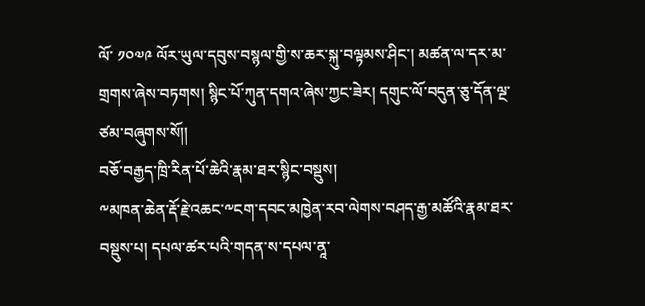ལོ་ ༡༠༧༩ ལོར་ཡུལ་དབུས་བསྙལ་གྱི་ས་ཆར་སྐུ་བལྟམས་ཤིང་། མཚན་ལ་དར་མ་གྲགས་ཞེས་བཏགས། སྙིང་པོ་ཀུན་དགའ་ཞེས་ཀྱང་ཟེར། དགུང་ལོ་བདུན་ཅུ་དོན་ལྔ་ཙམ་བཞུགས་སོ།།
བཅོ་བརྒྱད་ཁྲི་རིན་པོ་ཆེའི་རྣམ་ཐར་སྙིང་བསྡུས།
༸མཁན་ཆེན་རྡོ་རྗེ་འཆང་༸ངག་དབང་མཁྱེན་རབ་ལེགས་བཤད་རྒྱ་མཚོའི་རྣམ་ཐར་བསྡུས་པ། དཔལ་ཚར་པའི་གདན་ས་དཔལ་ནཱ་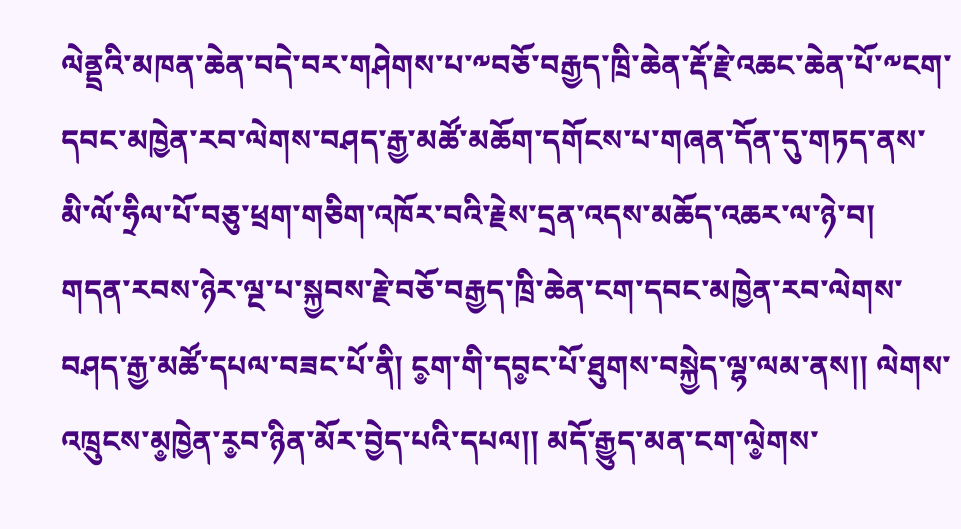ལེནྡྲའི་མཁན་ཆེན་བདེ་བར་གཤེགས་པ་༸བཅོ་བརྒྱད་ཁྲི་ཆེན་རྡོ་རྗེ་འཆང་ཆེན་པོ་༸ངག་དབང་མཁྱེན་རབ་ལེགས་བཤད་རྒྱ་མཚོ་མཆོག་དགོངས་པ་གཞན་དོན་དུ་གཏད་ནས་མི་ལོ་ཧྲིལ་པོ་བཅུ་ཕྲག་གཅིག་འཁོར་བའི་རྗེས་དྲན་འདས་མཆོད་འཆར་ལ་ཉེ་བ། གདན་རབས་ཉེར་ལྔ་པ་སྐྱབས་རྗེ་བཅོ་བརྒྱད་ཁྲི་ཆེན་ངག་དབང་མཁྱེན་རབ་ལེགས་བཤད་རྒྱ་མཚོ་དཔལ་བཟང་པོ་ནི། ང༵ག་གི་དབ༵ང་པོ་ཐུགས་བསྐྱེད་ལྷ་ལམ་ནས།། ལེགས་འཁྲུངས་མ༵ཁྱེན་ར༵བ་ཉིན་མོར་བྱེད་པའི་དཔལ།། མདོ་རྒྱུད་མན་ངག་ལེ༵གས་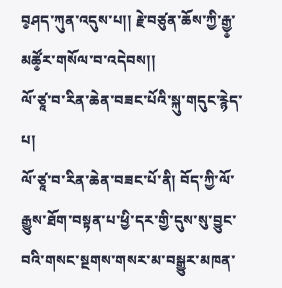བ༵ཤད་ཀུན་འདུས་པ།། རྗེ་བཙུན་ཆོས་ཀྱི་རྒྱ༵་མཚོ༵ར་གསོལ་བ་འདེབས།།
ལོ་ཙཱ་བ་རིན་ཆེན་བཟང་པོའི་སྐུ་གདུང་རྙེད་པ།
ལོ་ཙཱ་བ་རིན་ཆེན་བཟང་པོ་ནི། བོད་ཀྱི་ལོ་རྒྱུས་ཐོག་བསྟན་པ་ཕྱི་དར་གྱི་དུས་སུ་བྱུང་བའི་གསང་སྔགས་གསར་མ་བསྒྱུར་མཁན་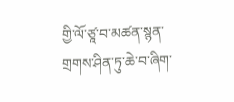གྱི་ལོ་ཙཱ་བ་མཚན་སྙན་གྲགས་ཤིན་ཏུ་ཆེ་བ་ཞིག་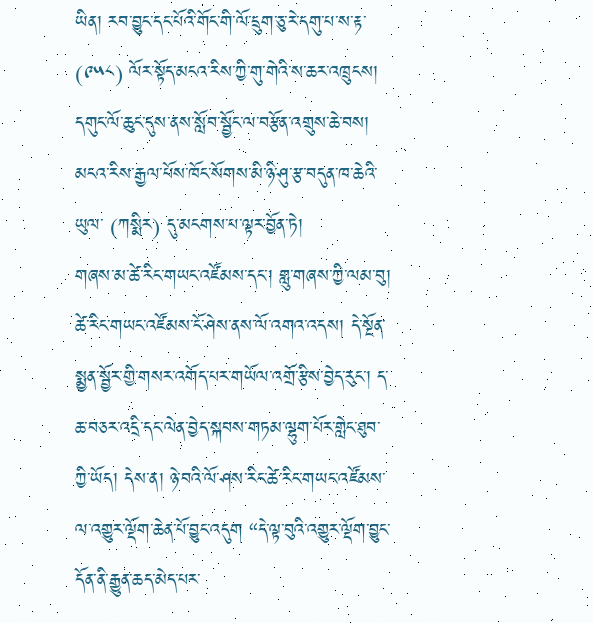ཡིན། རབ་བྱུང་དང་པོའི་གོང་གི་ལོ་དྲུག་ཅུ་རེ་དགུ་པ་ས་རྟ་ (༩༥༨) ལོར་སྟོད་མངའ་རིས་ཀྱི་གུ་གེའི་ས་ཆར་འཁྲུངས། དགུང་ལོ་ཆུང་དུས་ནས་སློབ་སྦྱོང་ལ་བརྩོན་འགྲུས་ཆེ་བས། མངའ་རིས་རྒྱལ་པོས་ཁོང་སོགས་མི་ཉི་ཤུ་རྩ་བདུན་ཁ་ཆེའི་ཡུལ་ (ཀསྨིར) དུ་མངགས་པ་ལྟར་བྱོན་ཏེ།
གཞས་མ་ཚེ་རིང་གཡང་འཛོམས་དང་། གླུ་གཞས་ཀྱི་ལམ་བུ།
ཚེ་རིང་གཡང་འཛོམས་ངོ་ཤེས་ནས་ལོ་འགའ་འདས། དེ་སྔོན་སྨྱན་སྦྱོར་གྱི་གསར་འགོད་པར་གཡོལ་འགྲོ་རྩིས་བྱེད་རུང་། ད་ཆ་བཅར་འདྲི་དང་ལེན་བྱེད་སྐབས་གཏམ་ལྷུག་པོར་གླེང་ཐུབ་ཀྱི་ཡོད། དེས་ན། ཉེ་བའི་ལོ་ཤས་རིང་ཚེ་རིང་གཡང་འཛོམས་ལ་འགྱུར་ལྡོག་ཆེན་པོ་བྱུང་འདུག “དེ་ལྟ་བུའི་འགྱུར་ལྡོག་བྱུང་དོན་ནི་རྒྱུན་ཆད་མེད་པར་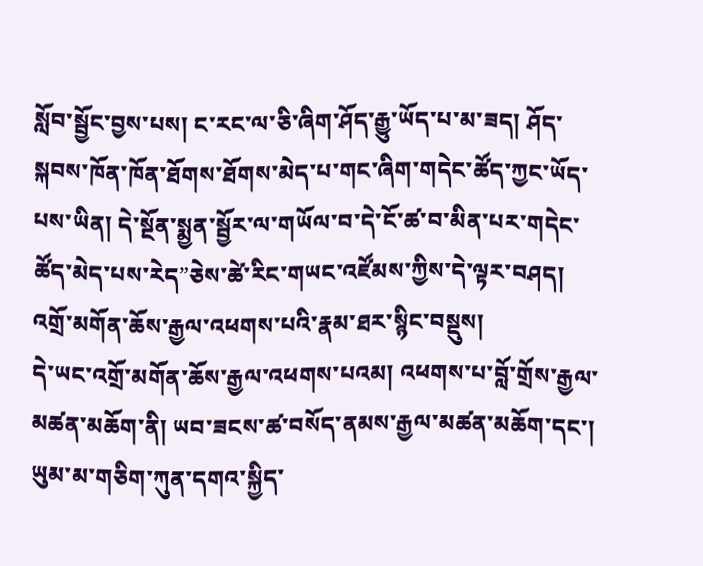སློབ་སྦྱོང་བྱས་པས། ང་རང་ལ་ཅི་ཞིག་ཤོད་རྒྱུ་ཡོད་པ་མ་ཟད། ཤོད་སྐབས་ཁོན་ཁོན་ཐོགས་ཐོགས་མེད་པ་གང་ཞིག་གདེང་ཚོད་ཀྱང་ཡོད་པས་ཡིན། དེ་སྔོན་སྨྱན་སྦྱོར་ལ་གཡོལ་བ་དེ་ངོ་ཚ་བ་མིན་པར་གདེང་ཚོད་མེད་པས་རེད”ཅེས་ཚེ་རིང་གཡང་འཛོམས་ཀྱིས་དེ་ལྟར་བཤད།
འགྲོ་མགོན་ཆོས་རྒྱལ་འཕགས་པའི་རྣམ་ཐར་སྙིང་བསྡུས།
དེ་ཡང་འགྲོ་མགོན་ཆོས་རྒྱལ་འཕགས་པའམ། འཕགས་པ་བློ་གྲོས་རྒྱལ་མཚན་མཆོག་ནི། ཡབ་ཟངས་ཚ་བསོད་ནམས་རྒྱལ་མཚན་མཆོག་དང་། ཡུམ་མ་གཅིག་ཀུན་དགའ་སྐྱིད་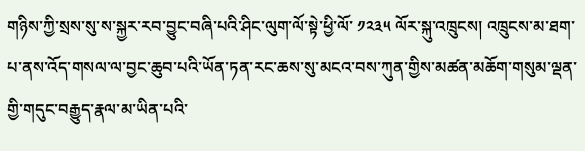གཉིས་ཀྱི་སྲས་སུ་ས་སྐྱར་རབ་བྱུང་བཞི་པའི་ཤིང་ལུག་ལོ་སྟེ་ཕྱི་ལོ་ ༡༢༣༥ ལོར་སྐུ་འཁྲུངས། འཁྲུངས་མ་ཐག་པ་ནས་འོད་གསལ་ལ་བྱང་ཆུབ་པའི་ཡོན་ཏན་རང་ཆས་སུ་མངའ་བས་ཀུན་གྱིས་མཚན་མཆོག་གསུམ་ལྡན་གྱི་གདུང་བརྒྱུད་རྣལ་མ་ཡིན་པའི་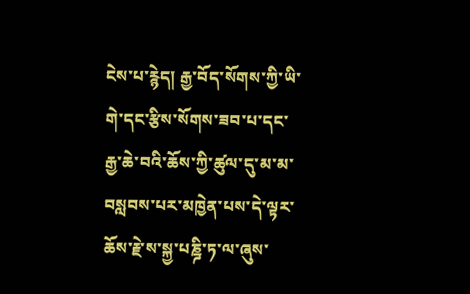ངེས་པ་རྙེད། རྒྱ་བོད་སོགས་ཀྱི་ཡི་གེ་དང་རྩིས་སོགས་ཟབ་པ་དང་རྒྱ་ཆེ་བའི་ཆོས་ཀྱི་ཚུལ་དུ་མ་མ་བསླབས་པར་མཁྱེན་པས་དེ་ལྟར་ཆོས་རྗེ་ས་སྐྱ་པཎྜི་ཏ་ལ་ཞུས་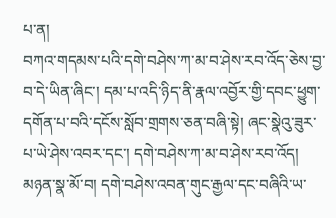པ་ན།
བཀའ་གདམས་པའི་དགེ་བཤེས་ཀ་མ་བ་ཤེས་རབ་འོད་ཅེས་བྱ་བ་དེ་ཡིན་ཞིང་། དམ་པ་འདི་ཉིད་ནི་རྣལ་འབྱོར་གྱི་དབང་ཕྱུག་དགོན་པ་བའི་དངོས་སློབ་གྲགས་ཅན་བཞི་སྟེ། ཞང་སྣེའུ་ཟུར་པ་ཡེ་ཤེས་འབར་དང་། དགེ་བཤེས་ཀ་མ་བ་ཤེས་རབ་འོད། མཉན་སྣ་མོ་བ། དགེ་བཤེས་འབན་གུང་རྒྱལ་དང་བཞིའི་ཡ་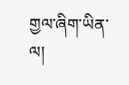གྱལ་ཞིག་ཡིན་ལ།